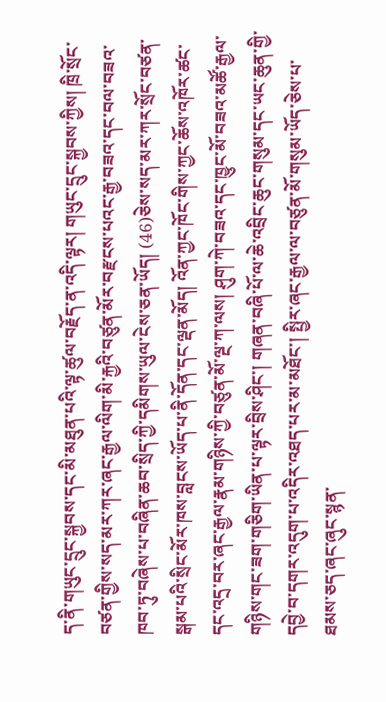ད་ནི་གཡུང་དྲུང་སྐྱབས་དང་མི་མཐུན་པའི་ལྟ་ཚུལ་བརྗོད་ན་འདི་ལྟར། གཡུང་དྲུང་སྐྱབས་ཀྱིས། ཁྲི་སྲོང་བཙན་གྱིས་སད་མར་ཀར་ཞང་རྒྱལ་ལིག་མི་རྐྱའི་བཙུན་མོར་བརྫངས་པའང་རྒྱ་བཟའ་དང་བལ་བཟའ་ཁབ་ཏུ་བཞེས་པ་བཞིན་ཆབ་སྲིད་ཀྱི་དམིགས་ཡུལ་ངེས་ཅན་ཡོད། (46)ཅེས་སད་མར་ཀར་སྲོང་བཙན་སྒམ་པའི་སྲིང་མོར་ཁས་བླངས་ཡོད་པ་ནི་དོན་དང་ལྡན་མོད། འོན་ཀྱང་ཁོང་གིས་ཀྱང་ཆོས་འཁོར་ཚང་དང་འདྲ་བར་ཞང་རྒྱལ་རྣམ་གཉིས་ཀྱི་བཙུན་མོ་ལྔ་ཀ་ལས། ཤུག་ཀེ་བཟའ་དང་ཁྱུང་མོ་བཟའ་མཚོ་རྒྱལ་གཉིས་གང་ཟག་གཅིག་ཡིན་པ་ལྟར་བྲིས་ཤིང་། གཞན་བཞི་པོ་ལ་ཆེ་འབྲིང་ཆུང་གསུམ་དང་ཡང་ཆུན་གྱི་དབྱེ་བ་དགར་འདུག་པ་འདིར་འཐད་པར་མ་མཐོང་། སྤྱིར་ཞང་རྒྱལ་ལ་བཙུན་མོ་གསུམ་ཡོད་ཅེས་པ་ཐམས་ཅད་ཞང་ཞུང་སྙན་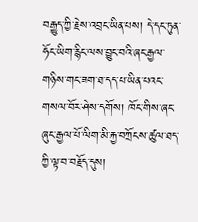བརྒྱུད་ཀྱི་རྗེས་འབྲང་ཡིན་པས། དེ་དང་ཏུན་ཧོང་ཡིག་རྙིང་ལས་བྱུང་བའི་ཞང་རྒྱལ་གཉིས་གང་ཟག་ཐ་དད་པ་ཡིན་པའང་གསལ་བོར་ཤེས་དགོས། ཁོང་གིས་ཞང་ཞུང་རྒྱལ་པོ་ལིག་མི་རྐྱ་བཀྲོངས་ཚུལ་ཐད་ཀྱི་ལྟ་བ་བརྗོད་དུས།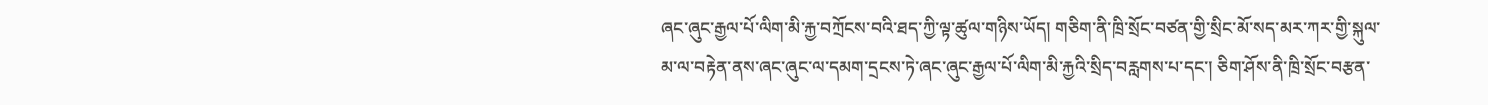ཞང་ཞུང་རྒྱལ་པོ་ལིག་མི་རྐྱ་བཀྲོངས་བའི་ཐད་ཀྱི་ལྟ་ཚུལ་གཉིས་ཡོད། གཅིག་ནི་ཁྲི་སྲོང་བཙན་གྱི་སྲིང་མོ་སད་མར་ཀར་གྱི་སྐུལ་མ་ལ་བརྟེན་ནས་ཞང་ཞུང་ལ་དམག་དྲངས་ཏེ་ཞང་ཞུང་རྒྱལ་པོ་ལིག་མི་རྐྱའི་སྲིད་བརླགས་པ་དང་། ཅིག་ཤོས་ནི་ཁྲི་སྲོང་བརྩན་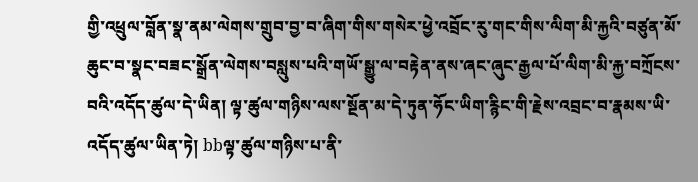གྱི་འཕྲུལ་བློན་སྣ་ནམ་ལེགས་གྲུབ་བྱ་བ་ཞིག་གིས་གསེར་ཕྱེ་འབྲོང་རུ་གང་གིས་ལིག་མི་རྐྱའི་བཙུན་མོ་ཆུང་བ་སྣང་བཟང་སྒྲོན་ལེགས་བསླུས་པའི་གཡོ་སྒྱུ་ལ་བརྟེན་ནས་ཞང་ཞུང་རྒྱལ་པོ་ལིག་མི་རྐྱ་བཀྲོངས་བའི་འདོད་ཚུལ་དེ་ཡིན། ལྟ་ཚུལ་གཉིས་ལས་སྔོན་མ་དེ་ཏུན་ཧོང་ཡིག་རྙིང་གི་རྗེས་འབྲང་བ་རྣམས་ཡི་འདོད་ཚུལ་ཡིན་ཏེ། bbལྟ་ཚུལ་གཉིས་པ་ནི་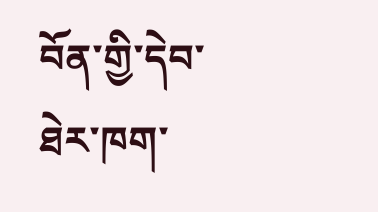བོན་གྱི་དེབ་ཐེར་ཁག་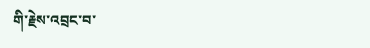གི་རྗེས་འབྲང་བ་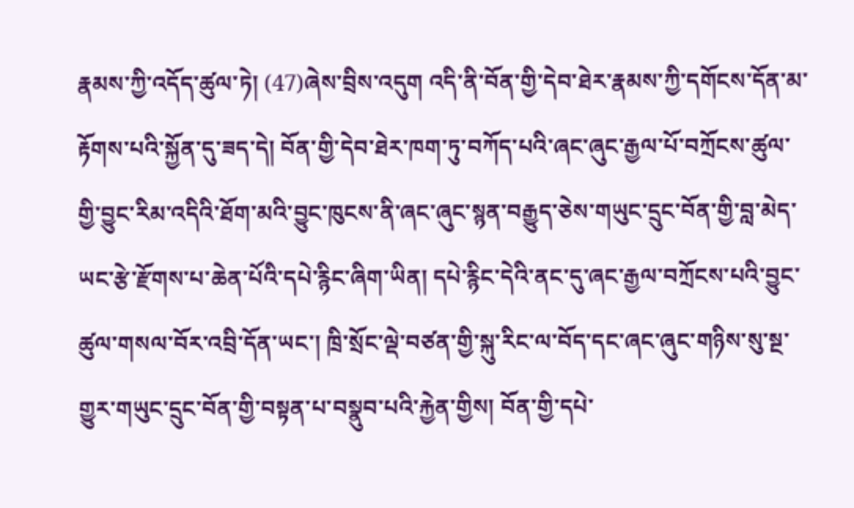རྣམས་ཀྱི་འདོད་ཚུལ་ཏེ། (47)ཞེས་བྲིས་འདུག འདི་ནི་བོན་གྱི་དེབ་ཐེར་རྣམས་ཀྱི་དགོངས་དོན་མ་རྟོགས་པའི་སྐྱོན་དུ་ཟད་དེ། བོན་གྱི་དེབ་ཐེར་ཁག་ཏུ་བཀོད་པའི་ཞང་ཞུང་རྒྱལ་པོ་བཀྲོངས་ཚུལ་གྱི་བྱུང་རིམ་འདིའི་ཐོག་མའི་བྱུང་ཁུངས་ནི་ཞང་ཞུང་སྙན་བརྒྱུད་ཅེས་གཡུང་དྲུང་བོན་གྱི་བླ་མེད་ཡང་རྩེ་རྫོགས་པ་ཆེན་པོའི་དཔེ་རྙིང་ཞིག་ཡིན། དཔེ་རྙིང་དེའི་ནང་དུ་ཞང་རྒྱལ་བཀྲོངས་པའི་བྱུང་ཚུལ་གསལ་བོར་འབྲི་དོན་ཡང་། ཁྲི་སྲོང་ལྡེ་བཙན་གྱི་སྐུ་རིང་ལ་བོད་དང་ཞང་ཞུང་གཉིས་སུ་སྔ་གྱུར་གཡུང་དྲུང་བོན་གྱི་བསྟན་པ་བསྣུབ་པའི་རྐྱེན་གྱིས། བོན་གྱི་དཔེ་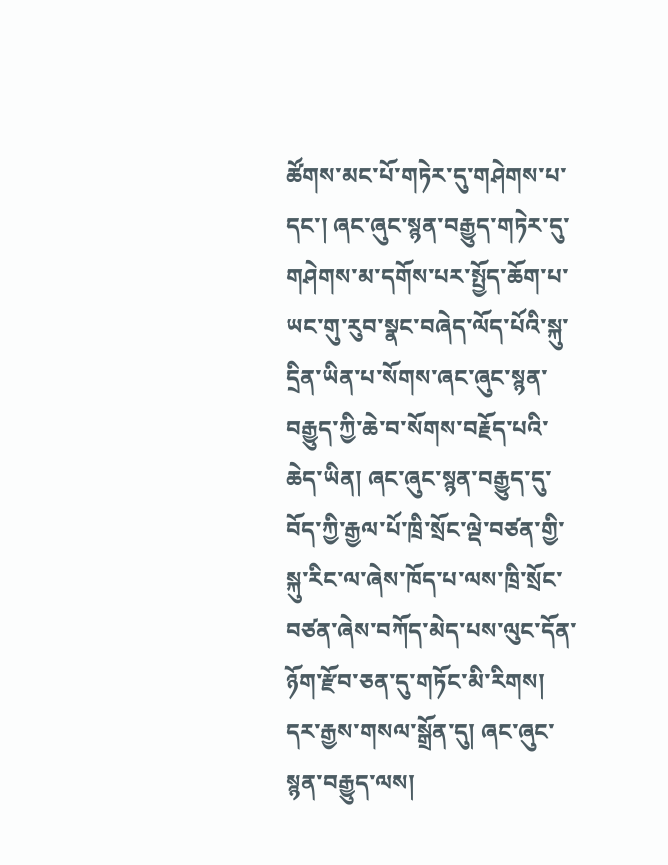ཚོགས་མང་པོ་གཏེར་དུ་གཤེགས་པ་དང་། ཞང་ཞུང་སྙན་བརྒྱུད་གཏེར་དུ་གཤེགས་མ་དགོས་པར་སྤྱོད་ཆོག་པ་ཡང་གུ་རུབ་སྣང་བཞེད་ལོད་པོའི་སྐུ་དྲིན་ཡིན་པ་སོགས་ཞང་ཞུང་སྙན་བརྒྱུད་ཀྱི་ཆེ་བ་སོགས་བརྗོད་པའི་ཆེད་ཡིན། ཞང་ཞུང་སྙན་བརྒྱུད་དུ་བོད་ཀྱི་རྒྱལ་པོ་ཁྲི་སྲོང་ལྡེ་བཙན་གྱི་སྐུ་རིང་ལ་ཞེས་ཁོད་པ་ལས་ཁྲི་སྲོང་བཙན་ཞེས་བཀོད་མེད་པས་ལུང་དོན་ཉོག་རྫོབ་ཅན་དུ་གཏོང་མི་རིགས། དར་རྒྱས་གསལ་སྒྲོན་དུ། ཞང་ཞུང་སྙན་བརྒྱུད་ལས།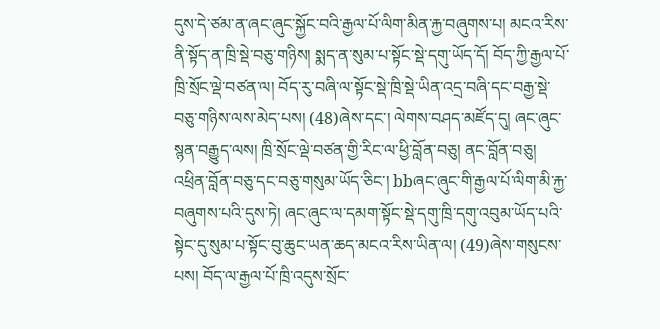དུས་དེ་ཙམ་ན་ཞང་ཞུང་སྐྱོང་བའི་རྒྱལ་པོ་ལིག་མིན་རྐྱ་བཞུགས་པ། མངའ་རིས་ནི་སྟོད་ན་ཁྲི་སྡེ་བཅུ་གཉིས། སྨད་ན་སུམ་པ་སྟོང་སྡེ་དགུ་ཡོད་དོ། བོད་ཀྱི་རྒྱལ་པོ་ཁྲི་སྲོང་ལྡེ་བཙན་ལ། བོད་རུ་བཞི་ལ་སྟོང་སྡེ་ཁྲི་སྡེ་ཡིན་འདྲ་བཞི་དང་བརྒྱ་སྡེ་བཅུ་གཉིས་ལས་མེད་པས། (48)ཞེས་དང་། ལེགས་བཤད་མཛོད་དུ། ཞང་ཞུང་སྙན་བརྒྱུད་ལས། ཁྲི་སྲོང་ལྡེ་བཙན་གྱི་རིང་ལ་ཕྱི་བློན་བཅུ། ནང་བློན་བཅུ། འཕྲིན་བློན་བཅུ་དང་བཅུ་གསུམ་ཡོད་ཅིང་། bbཞང་ཞུང་གི་རྒྱལ་པོ་ལིག་མི་རྐྱ་བཞུགས་པའི་དུས་ཏེ། ཞང་ཞུང་ལ་དམག་སྟོང་སྡེ་དགུ་ཁྲི་དགུ་འབུམ་ཡོད་པའི་སྟེང་དུ་སུམ་པ་སྟོང་བུ་ཆུང་ཡན་ཆད་མངའ་རིས་ཡིན་ལ། (49)ཞེས་གསུངས་པས། བོད་ལ་རྒྱལ་པོ་ཁྲི་འདུས་སྲོང་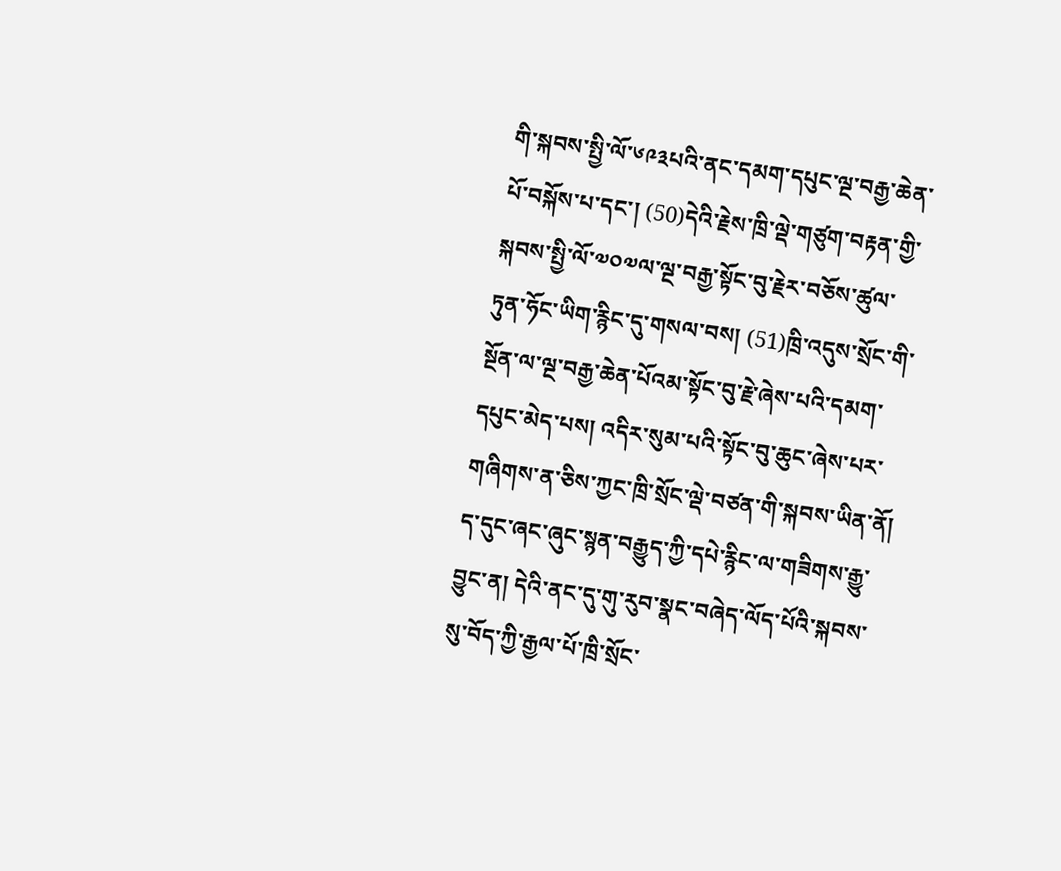གི་སྐབས་སྤྱི་ལོ་༦༩༣པའི་ནང་དམག་དཔུང་ལྔ་བརྒྱ་ཆེན་པོ་བསྐོས་པ་དང་། (50)དེའི་རྗེས་ཁྲི་ལྡེ་གཙུག་བརྟན་གྱི་སྐབས་སྤྱི་ལོ་༧༠༧ལ་ལྔ་བརྒྱ་སྟོང་བུ་རྗེར་བཅོས་ཚུལ་ཏུན་ཧོང་ཡིག་རྙིང་དུ་གསལ་བས། (51)ཁྲི་འདུས་སྲོང་གི་སྔོན་ལ་ལྔ་བརྒྱ་ཆེན་པོའམ་སྟོང་བུ་རྗེ་ཞེས་པའི་དམག་དཔུང་མེད་པས། འདིར་སུམ་པའི་སྟོང་བུ་ཆུང་ཞེས་པར་གཞིགས་ན་ཅིས་ཀྱང་ཁྲི་སྲོང་ལྡེ་བཙན་གི་སྐབས་ཡིན་ནོ། ད་དུང་ཞང་ཞུང་སྙན་བརྒྱུད་ཀྱི་དཔེ་རྙིང་ལ་གཟིགས་རྒྱུ་བྱུང་ན། དེའི་ནང་དུ་གུ་རུབ་སྣང་བཞེད་ལོད་པོའི་སྐབས་སུ་བོད་ཀྱི་རྒྱལ་པོ་ཁྲི་སྲོང་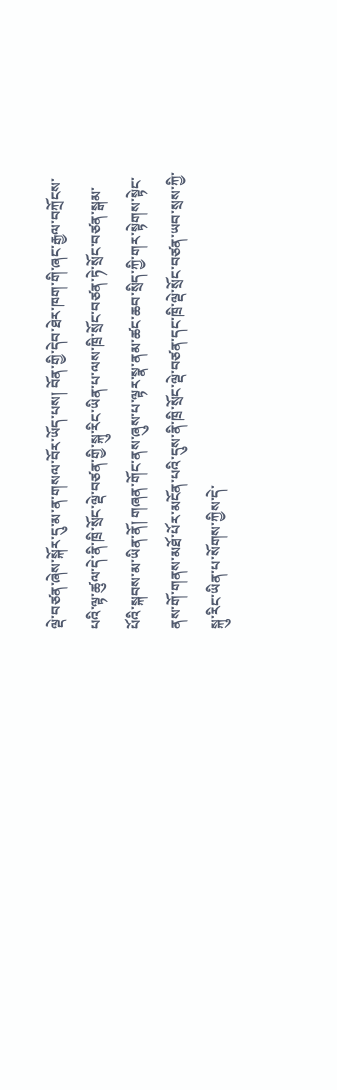ལྡེ་བཙན་ཞེས་སྐོར་དུ་མ་ན་གསལ་བོར་ཡོད་པས། བོན་གྱི་དེབ་ཐེར་ཁག་གི་ཞང་རྒྱལ་བཀྲོངས་པའི་ལྟ་ཚུལ་དེ་ནི་ཁྲི་སྲོང་ལྡེ་བཙན་གྱི་སྐུ་རིང་ཡིན་པ་ལས་ཁྲི་སྲོང་བཙན་ཏེ་སྲོང་བཙན་སྒམ་པོའི་སྐབས་མ་ཡིན་ནོ། གཞན་གོང་ནས་ཞུས་པ་ལྟར་སྣ་ནམ་ཚང་ཆབ་སྲིད་ཀྱི་གར་སྟེགས་སྟེང་ནས་གོ་གནས་མཐོ་པོར་མངོན་པའི་དུས་ནི་ཁྲི་སྲོང་ལྡེ་བཙན་དང་ཁྲི་ལྡེ་སྲོང་བཙན་ཡབ་སྲས་ཀྱི་སྐུ་རིང་ཡིན་པ་སོགས་ཀྱིས་དེ་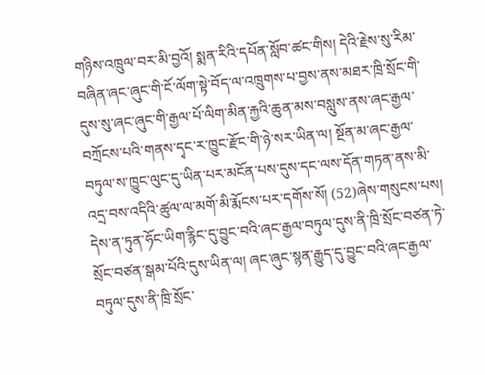གཉིས་འཁྲུལ་བར་མི་བྱའོ། སྨན་རིའི་དཔོན་སློབ་ཚང་གིས། དེའི་རྗེས་སུ་རིམ་བཞིན་ཞང་ཞུང་གི་ངོ་ལོག་སྟེ་བོད་ལ་འཁྲུགས་པ་བྱས་ནས་མཐར་ཁྲི་སྲོང་གི་དུས་སུ་ཞང་ཞུང་གི་རྒྱལ་པོ་ལིག་མིན་རྐྱའི་ཆུན་མས་བསླུས་ནས་ཞང་རྒྱལ་བཀྲོངས་པའི་གནས་དྭང་ར་ཁྱུང་རྫོང་གི་ཉེ་སར་ཡིན་ལ། སྔོན་མ་ཞང་རྒྱལ་བཏུལ་ས་ཁྱུང་ལུང་དུ་ཡིན་པར་མངོན་པས་དུས་དང་ལས་དོན་གཏན་ནས་མི་འདྲ་བས་འདིའི་ཚུལ་ལ་མགོ་མི་རྨོངས་པར་དགོས་སོ། (52)ཞེས་གསུངས་པས། དེས་ན་ཏུན་ཧོང་ཡིག་རྙིང་དུ་བྱུང་བའི་ཞང་རྒྱལ་བཏུལ་དུས་ནི་ཁྲི་སྲོང་བཙན་ཏེ་སྲོང་བཙན་སྒམ་པོའི་དུས་ཡིན་ལ། ཞང་ཞུང་སྙན་རྒྱུད་དུ་བྱུང་བའི་ཞང་རྒྱལ་བཏུལ་དུས་ནི་ཁྲི་སྲོང་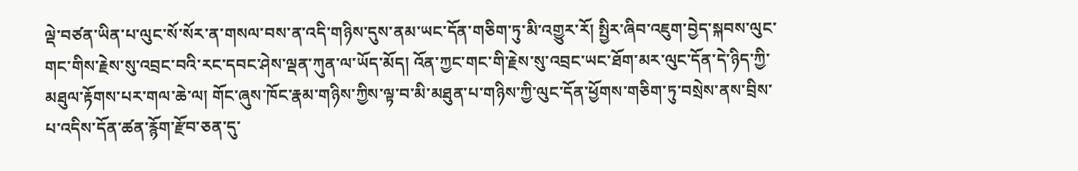ལྡེ་བཙན་ཡིན་པ་ལུང་སོ་སོར་ན་གསལ་བས་ན་འདི་གཉིས་དུས་ནམ་ཡང་དོན་གཅིག་ཏུ་མི་འགྱུར་རོ། སྤྱིར་ཞིབ་འཇུག་བྱེད་སྐབས་ལུང་གང་གིས་རྗེས་སུ་འབྲང་བའི་རང་དབང་ཤེས་ལྡན་ཀུན་ལ་ཡོད་མོད། འོན་ཀྱང་གང་གི་རྗེས་སུ་འབྲང་ཡང་ཐོག་མར་ལུང་དོན་དེ་ཉིད་ཀྱི་མཐུལ་རྟོགས་པར་གལ་ཆེ་ལ། གོང་ཞུས་ཁོང་རྣམ་གཉིས་ཀྱིས་ལྟ་བ་མི་མཐུན་པ་གཉིས་ཀྱི་ལུང་དོན་ཕྱོགས་གཅིག་ཏུ་བསྲེས་ནས་བྲིས་པ་འདིས་དོན་ཚན་རྙོག་རྫོབ་ཅན་དུ་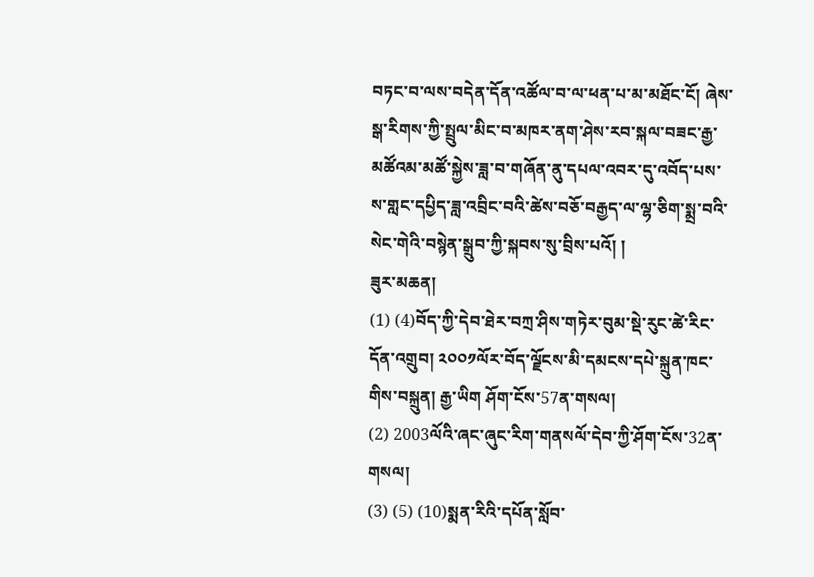བཏང་བ་ལས་བདེན་དོན་འཚོལ་བ་ལ་ཕན་པ་མ་མཐོང་ངོ། ཞེས་སྒ་རིགས་ཀྱི་སྤྲུལ་མིང་བ་མཁར་ནག་ཤེས་རབ་སྐལ་བཟང་རྒྱ་མཚོའམ་མཚོ་སྐྱེས་ཟླ་བ་གཞོན་ནུ་དཔལ་འབར་དུ་འབོད་པས་ས་གླང་དཔྱིད་ཟླ་འབྲིང་བའི་ཚེས་བཅོ་བརྒྱད་ལ་ལྷ་ཅིག་སྨྲ་བའི་སེང་གེའི་བསྙེན་སྒྲུབ་ཀྱི་སྐབས་སུ་བྲིས་པའོ། །
ཟུར་མཆན།
(1) (4)བོད་ཀྱི་དེབ་ཐེར་བཀྲ་ཤིས་གཏེར་བུམ་སྡེ་རུང་ཚེ་རིང་དོན་འགྲུབ། ༢༠༠༡ལོར་བོད་ལྗོངས་མི་དམངས་དཔེ་སྐྲུན་ཁང་གིས་བསྐྲུན། རྒྱ་ཡིག ཤོག་ངོས་57ན་གསལ།
(2) 2003ལོའི་ཞང་ཞུང་རིག་གནསལོ་དེབ་ཀྱི་ཤོག་ངོས་32ན་གསལ།
(3) (5) (10)སྨན་རིའི་དཔོན་སློབ་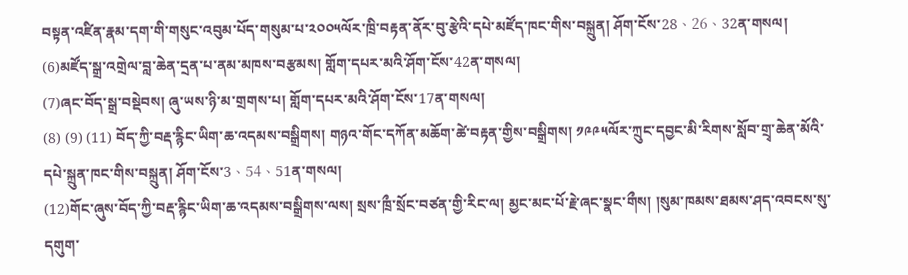བསྟན་འཛིན་རྣམ་དག་གི་གསུང་འབུམ་པོད་གསུམ་པ་༢༠༠༥ལོར་ཁྲི་བརྟན་ནོར་བུ་རྩེའི་དཔེ་མཛོད་ཁང་གིས་བསྐྲུན། ཤོག་ངོས་28、26、32ན་གསལ།
(6)མཛོད་སྒྲ་འགྲེལ་བླ་ཆེན་དྲན་པ་ནམ་མཁས་བརྩམས། གློག་དཔར་མའི་ཤོག་ངོས་42ན་གསལ།
(7)ཞང་བོད་སྒྲ་བསྡེབས། ཞུ་ཡས་ཉི་མ་གྲགས་པ། གློག་དཔར་མའི་ཤོག་ངོས་17ན་གསལ།
(8) (9) (11) བོད་ཀྱི་བརྡ་རྙིང་ཡིག་ཆ་འདམས་བསྒྲིགས། གཉའ་གོང་དཀོན་མཆོག་ཚེ་བརྟན་གྱིས་བསྒྲིགས། ༡༩༩༥ལོར་ཀྲུང་དབྱང་མི་རིགས་སློབ་གྲྭ་ཆེན་མོའི་དཔེ་སྐྲུན་ཁང་གིས་བསྐྲུན། ཤོག་ངོས་3、54、51ན་གསལ།
(12)གོང་ཞུས་བོད་ཀྱི་བརྡ་རྙིང་ཡིག་ཆ་འདམས་བསྒྲིགས་ལས། སྲས་ཁྲྀ་སྲོང་བཙན་གྱི་རིང་ལ། མྱང་མང་པོ་རྗེ་ཞང་སྣང་གྀས། །སུམ་ཁམས་ཐམས་ཤད་འབངས་སུ་དགུག་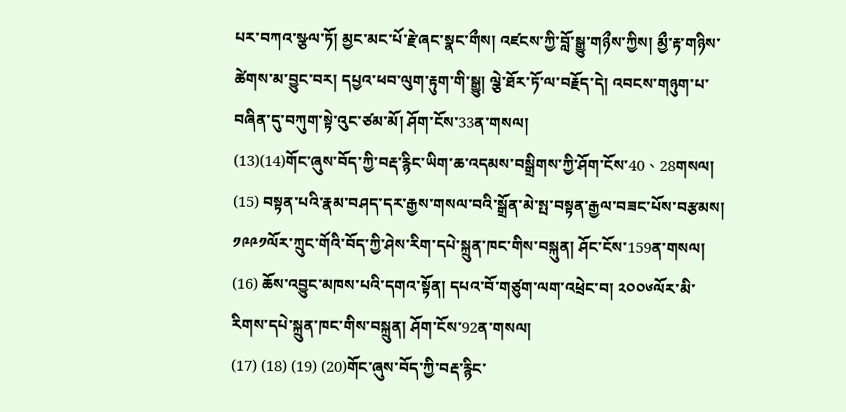པར་བཀའ་སྩལ་ཏོ། མྱང་མང་པོ་རྗེ་ཞང་སྣང་གྀས། འཛངས་ཀྱི་བློ་སྒྱུ་གཉྀས་ཀྱིས། མྱྀ་རྟ་གཉིས་ཚེགས་མ་བྱུང་བར། དཔྱའ་ཕབ་ལུག་རྟུག་གི་སྒྱུ། ལྕེ་ཐོར་ཏོ་ལ་བརྗོད་དེ། འབངས་གཉུག་པ་བཞིན་དུ་བཀུག་སྟེ་འུང་ཙམ་མོ། ཤོག་ངོས་33ན་གསལ།
(13)(14)གོང་ཞུས་བོད་ཀྱི་བརྡ་རྙིང་ཡིག་ཆ་འདམས་བསྒྲིགས་ཀྱི་ཤོག་ངོས་40、28གསལ།
(15) བསྟན་པའི་རྣམ་བཤད་དར་རྒྱས་གསལ་བའི་སྒྲོན་མེ་སྤ་བསྟན་རྒྱལ་བཟང་པོས་བརྩམས། ༡༩༩༡ལོར་ཀྲུང་གོའི་བོད་ཀྱི་ཤེས་རིག་དཔེ་སྐྲུན་ཁང་གིས་བསྐུན། ཤོང་ངོས་159ན་གསལ།
(16) ཆོས་འབྱུང་མཁས་པའི་དགའ་སྟོན། དཔའ་བོ་གཙུག་ལག་འཕྲེང་བ། ༢༠༠༦ལོར་མི་རིགས་དཔེ་སྐྲུན་ཁང་གིས་བསྐྲུན། ཤོག་ངོས་92ན་གསལ།
(17) (18) (19) (20)གོང་ཞུས་བོད་ཀྱི་བརྡ་རྙིང་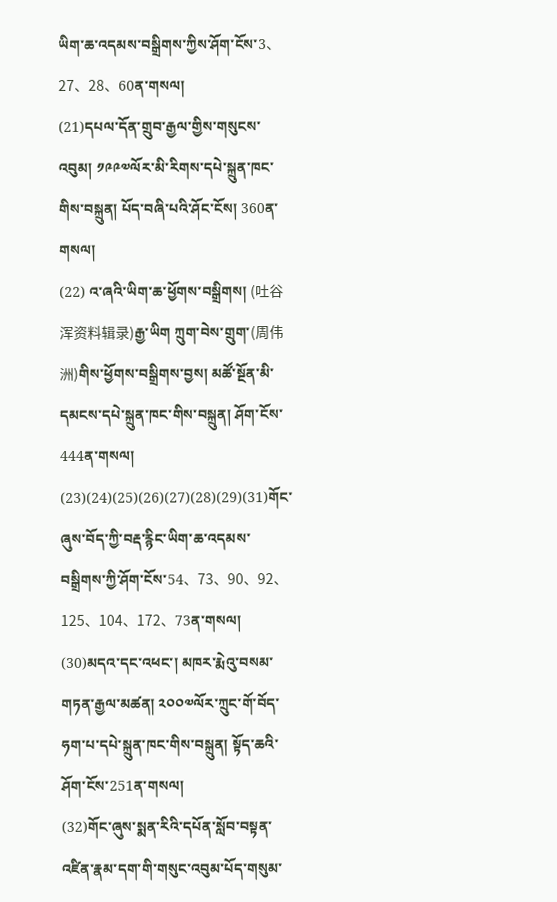ཡིག་ཆ་འདམས་བསྒྲིགས་ཀྱིས་ཤོག་ངོས་3、27、28、60ན་གསལ།
(21)དཔལ་དོན་གྲུབ་རྒྱལ་གྱིས་གསུངས་འབུམ། ༡༩༩༧ལོར་མི་རིགས་དཔེ་སྐྲུན་ཁང་གིས་བསྐྲུན། པོད་བཞི་པའི་ཤོང་ངོས། 360ན་གསལ།
(22) འ་ཞའི་ཡིག་ཆ་ཕྱོགས་བསྒྲིགས། (吐谷浑资料辑录)རྒྱ་ཡིག ཀྲུག་བེས་གྲུག་(周伟洲)གིས་ཕྱོགས་བསྒྲིགས་བྱས། མཚོ་སྔོན་མི་དམངས་དཔེ་སྐྲུན་ཁང་གིས་བསྐྲུན། ཤོག་ངོས་444ན་གསལ།
(23)(24)(25)(26)(27)(28)(29)(31)གོང་ཞུས་བོད་ཀྱི་བརྡ་རྙིང་ཡིག་ཆ་འདམས་བསྒྲིགས་ཀྱི་ཤོག་ངོས་54、73、90、92、125、104、172、73ན་གསལ།
(30)མདའ་དང་འཕང་། མཁར་རྨེའུ་བསམ་གཏན་རྒྱལ་མཚན། ༢༠༠༧ལོར་ཀྲུང་གོ་བོད་ཧག་པ་དཔེ་སྐྲུན་ཁང་གིས་བསྐྲུན། སྟོད་ཆའི་ཤོག་ངོས་251ན་གསལ།
(32)གོང་ཞུས་སྨན་རིའི་དཔོན་སློབ་བསྟན་འཛིན་རྣམ་དག་གི་གསུང་འབུམ་པོད་གསུམ་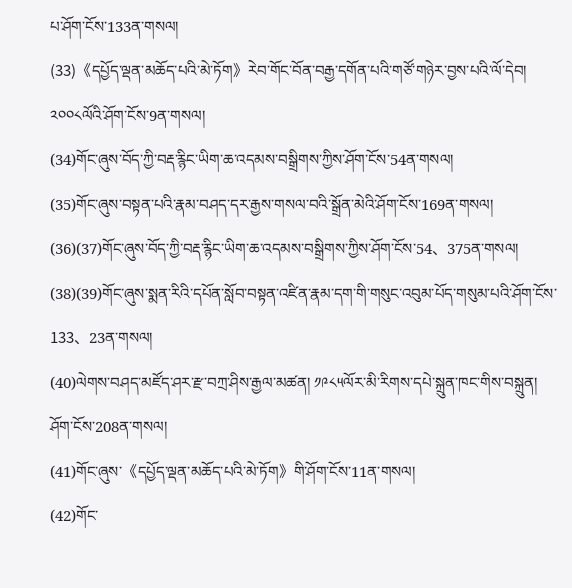པ་ཤོག་ངོས་133ན་གསལ།
(33)《དཔྱོད་ལྡན་མཆོད་པའི་མེ་ཏོག》རེབ་གོང་བོན་བརྒྱ་དགོན་པའི་གཙོ་གཉེར་བྱས་པའི་ལོ་དེབ། ༢༠༠༨ལོའི་ཤོག་ངོས་9ན་གསལ།
(34)གོང་ཞུས་བོད་ཀྱི་བརྡ་རྙིང་ཡིག་ཆ་འདམས་བསྒྲིགས་ཀྱིས་ཤོག་ངོས་54ན་གསལ།
(35)གོང་ཞུས་བསྟན་པའི་རྣམ་བཤད་དར་རྒྱས་གསལ་བའི་སྒྲོན་མེའི་ཤོག་ངོས་169ན་གསལ།
(36)(37)གོང་ཞུས་བོད་ཀྱི་བརྡ་རྙིང་ཡིག་ཆ་འདམས་བསྒྲིགས་ཀྱིས་ཤོག་ངོས་54、375ན་གསལ།
(38)(39)གོང་ཞུས་སྨན་རིའི་དཔོན་སློབ་བསྟན་འཛིན་རྣམ་དག་གི་གསུང་འབུམ་པོད་གསུམ་པའི་ཤོག་ངོས་133、23ན་གསལ།
(40)ལེགས་བཤད་མཛོད་ཤར་རྫ་བཀྲ་ཤིས་རྒྱལ་མཚན། ༡༩༨༥ལོར་མི་རིགས་དཔེ་སྐྲུན་ཁང་གིས་བསྐྲུན། ཤོག་ངོས་208ན་གསལ།
(41)གོང་ཞུས་《དཔྱོད་ལྡན་མཆོད་པའི་མེ་ཏོག》གི་ཤོག་ངོས་11ན་གསལ།
(42)གོང་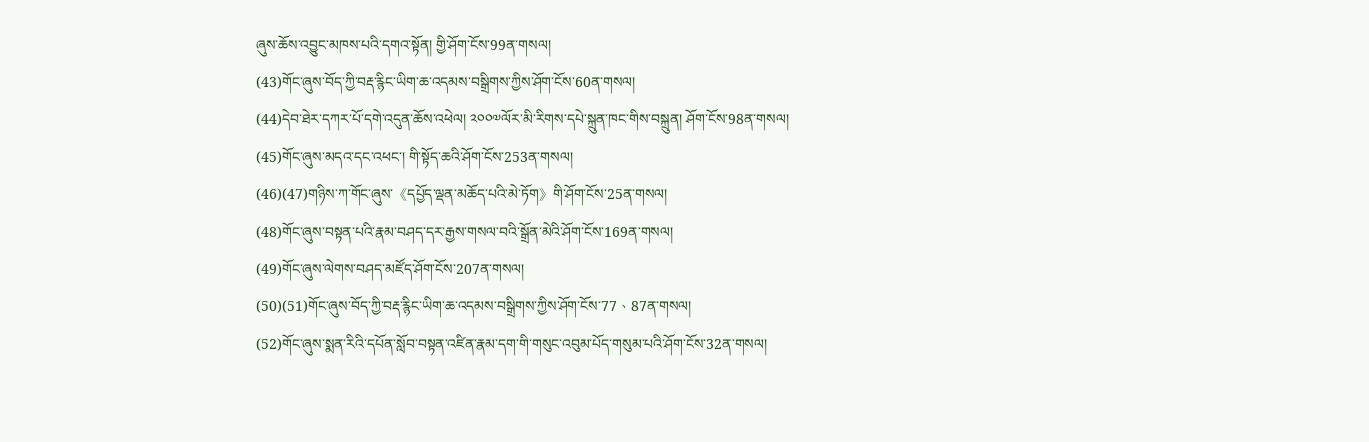ཞུས་ཆོས་འབྱུང་མཁས་པའི་དགའ་སྟོན། གྱི་ཤོག་ངོས་99ན་གསལ།
(43)གོང་ཞུས་བོད་ཀྱི་བརྡ་རྙིང་ཡིག་ཆ་འདམས་བསྒྲིགས་ཀྱིས་ཤོག་ངོས་60ན་གསལ།
(44)དེབ་ཐེར་དཀར་པོ་དགེ་འདུན་ཆོས་འཕེལ། ༢༠༠༧ལོར་མི་རིགས་དཔེ་སྐྲུན་ཁང་གིས་བསྐྲུན། ཤོག་ངོས་98ན་གསལ།
(45)གོང་ཞུས་མདའ་དང་འཕང་། གི་སྟོད་ཆའི་ཤོག་ངོས་253ན་གསལ།
(46)(47)གཉིས་ཀ་གོང་ཞུས་《དཔྱོད་ལྡན་མཆོད་པའི་མེ་ཏོག》གི་ཤོག་ངོས་25ན་གསལ།
(48)གོང་ཞུས་བསྟན་པའི་རྣམ་བཤད་དར་རྒྱས་གསལ་བའི་སྒྲོན་མེའི་ཤོག་ངོས་169ན་གསལ།
(49)གོང་ཞུས་ལེགས་བཤད་མཛོད་ཤོག་ངོས་207ན་གསལ།
(50)(51)གོང་ཞུས་བོད་ཀྱི་བརྡ་རྙིང་ཡིག་ཆ་འདམས་བསྒྲིགས་ཀྱིས་ཤོག་ངོས་77、87ན་གསལ།
(52)གོང་ཞུས་སྨན་རིའི་དཔོན་སློབ་བསྟན་འཛིན་རྣམ་དག་གི་གསུང་འབུམ་པོད་གསུམ་པའི་ཤོག་ངོས་32ན་གསལ།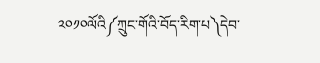༢༠༡༠ལོའི༼ཀྲུང་གོའི་བོད་རིག་པ༽དེབ་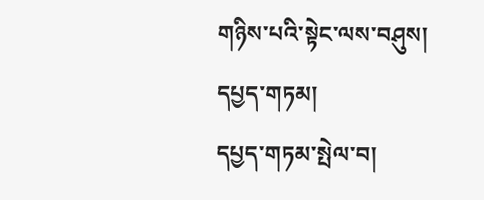གཉིས་པའི་སྟེང་ལས་བཤུས།
དཔྱད་གཏམ།
དཔྱད་གཏམ་སྤེལ་བ།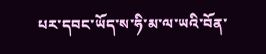པར་དབང་ཡོད་ས་ཧི་མ་ལ་ཡའི་བོན་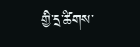གྱི་དྲ་ཚིགས་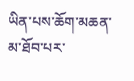ཡིན་པས་ཆོག་མཆན་མ་ཐོབ་པར་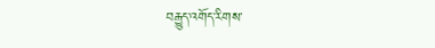བརྒྱུད་འགོད་རིགས་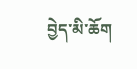བྱེད་མི་ཆོག